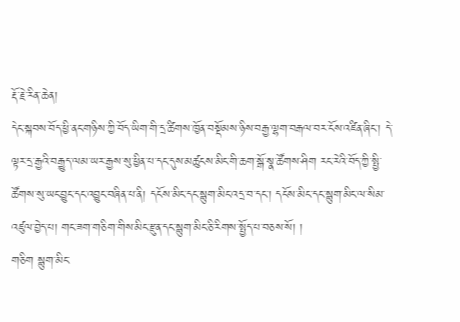རྡོ་རྗེ་རིན་ཆེན།
དེང་སྐབས་བོད་ཕྱི་ནང་གཉིས་ཀྱི་བོད་ཡིག་གི་དྲ་ཚིགས་ཁྱོན་བསྡོམས་ཉིས་བརྒྱ་ལྷག་བརྒལ་བར་ངོས་འཛིན་ཞིང་། དེ་ལྟར་དྲ་རྒྱའི་བརྒྱུད་ལམ་ཡར་རྒྱས་སུ་ཕྱིན་པ་དང་དུས་མཚུངས་མིང་གི་ཆག་སྒོ་སྣ་ཚོགས་ཤིག རང་རེའི་བོད་ཀྱི་སྤྱི་ཚོགས་སུ་ཡང་བྱུང་དང་འབྱུང་བཞིན་པ་ནི། དངོས་མིང་དང་སྙུག་མིང་འདྲ་བ་དང་། དངོས་མིང་དང་སྙུག་མིང་ལ་སིམ་འཛུལ་བྱེད་པ། གང་ཟག་གཅིག་གིས་མིང་རྫུན་དང་སྙུག་མིང་ཅི་རིགས་སྤྱོད་པ་བཅས་སོ། །
གཅིག སྙུག་མིང་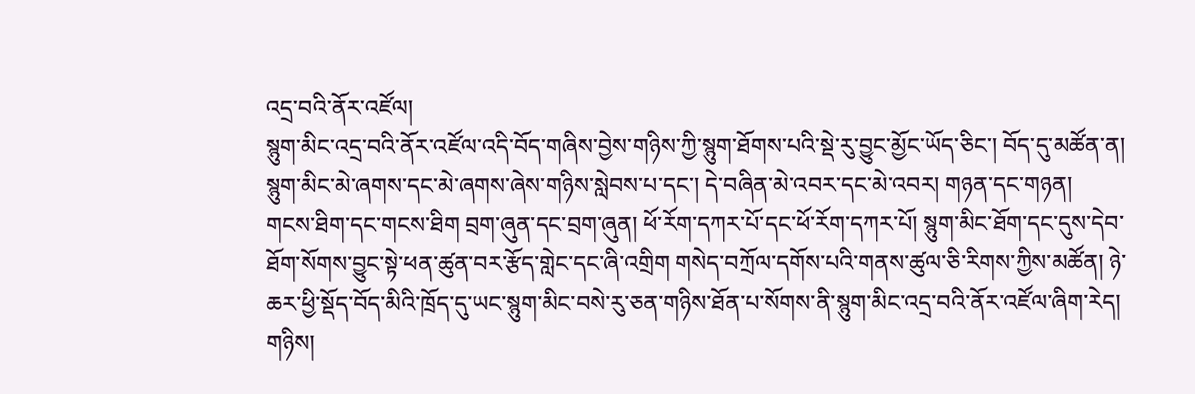འདྲ་བའི་ནོར་འཛོལ།
སྙུག་མིང་འདྲ་བའི་ནོར་འཛོལ་འདི་བོད་གཞིས་བྱེས་གཉིས་ཀྱི་སྙུག་ཐོགས་པའི་སྡེ་རུ་བྱུང་མྱོང་ཡོད་ཅིང་། བོད་དུ་མཚོན་ན། སྙུག་མིང་མེ་ཞགས་དང་མེ་ཞགས་ཞེས་གཉིས་སླེབས་པ་དང་། དེ་བཞིན་མེ་འབར་དང་མེ་འབར། གཉན་དང་གཉན། གངས་ཐིག་དང་གངས་ཐིག བྲག་ཞུན་དང་བྲག་ཞུན། ཕོ་རོག་དཀར་པོ་དང་ཕོ་རོག་དཀར་པོ། སྙུག་མིང་ཐོག་དང་དུས་དེབ་ཐོག་སོགས་བྱུང་སྟེ་ཕན་ཚུན་བར་རྩོད་གླེང་དང་ཞི་འགྲིག གསེད་བཀྲོལ་དགོས་པའི་གནས་ཚུལ་ཅི་རིགས་ཀྱིས་མཚོན། ཉེ་ཆར་ཕྱི་སྡོད་བོད་མིའི་ཁྲོད་དུ་ཡང་སྙུག་མིང་བསེ་རུ་ཅན་གཉིས་ཐོན་པ་སོགས་ནི་སྙུག་མིང་འདྲ་བའི་ནོར་འཛོལ་ཞིག་རེད།
གཉིས།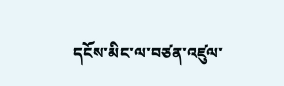དངོས་མིང་ལ་བཙན་འཛུལ་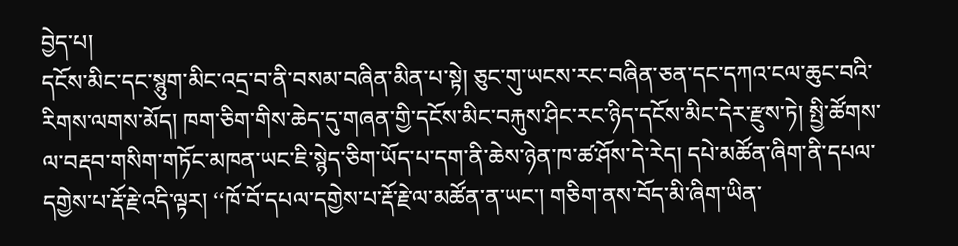བྱེད་པ།
དངོས་མིང་དང་སྙུག་མིང་འདྲ་བ་ནི་བསམ་བཞིན་མིན་པ་སྟེ། ཅུང་གུ་ཡངས་རང་བཞིན་ཅན་དང་དཀའ་ངལ་ཆུང་བའི་རིགས་ལགས་མོད། ཁག་ཅིག་གིས་ཆེད་དུ་གཞན་གྱི་དངོས་མིང་བརྐུས་ཤིང་རང་ཉིད་དངོས་མིང་དེར་རྫུས་ཏེ། སྤྱི་ཚོགས་ལ་བརྡབ་གསིག་གཏོང་མཁན་ཡང་ཇི་སྙེད་ཅིག་ཡོད་པ་དག་ནི་ཆེས་ཉེན་ཁ་ཚ་ཤོས་དེ་རེད། དཔེ་མཚོན་ཞིག་ནི་དཔལ་དགྱེས་པ་རྡོ་རྗེ་འདི་ལྟར། ‘‘ཁོ་བོ་དཔལ་དགྱེས་པ་རྡོ་རྗེ་ལ་མཚོན་ན་ཡང་། གཅིག་ནས་བོད་མི་ཞིག་ཡིན་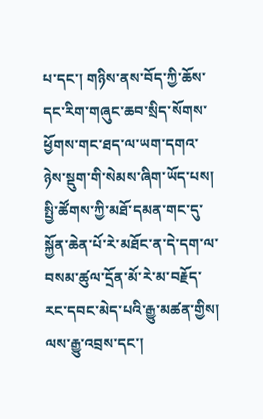པ་དང་། གཉིས་ནས་བོད་ཀྱི་ཆོས་དང་རིག་གཞུང་ཆབ་སྲིད་སོགས་ཕྱོགས་གང་ཐད་ལ་ཡག་དགའ་ཉེས་སྡུག་གི་སེམས་ཞིག་ཡོད་པས། སྤྱི་ཚོགས་ཀྱི་མཐོ་དམན་གང་དུ་སྐྱོན་ཆེན་པོ་རེ་མཐོང་ན་དེ་དག་ལ་བསམ་ཚུལ་དྲོན་མོ་རེ་མ་བརྗོད་རང་དབང་མེད་པའི་རྒྱུ་མཚན་གྱིས། ལས་རྒྱུ་འབྲས་དང་།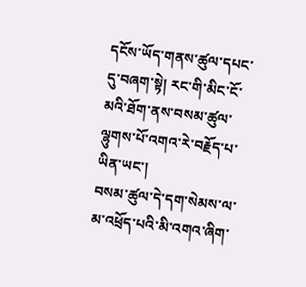དངོས་ཡོད་གནས་ཚུལ་དཔང་དུ་བཞག་སྟེ། རང་གི་མིང་ངོ་མའི་ཐོག་ནས་བསམ་ཚུལ་ལྷུགས་པོ་འགའ་རེ་བརྗོད་པ་ཡིན་ཡང་།
བསམ་ཚུལ་དེ་དག་སེམས་ལ་མ་འཕྲོད་པའི་མི་འགའ་ཞིག་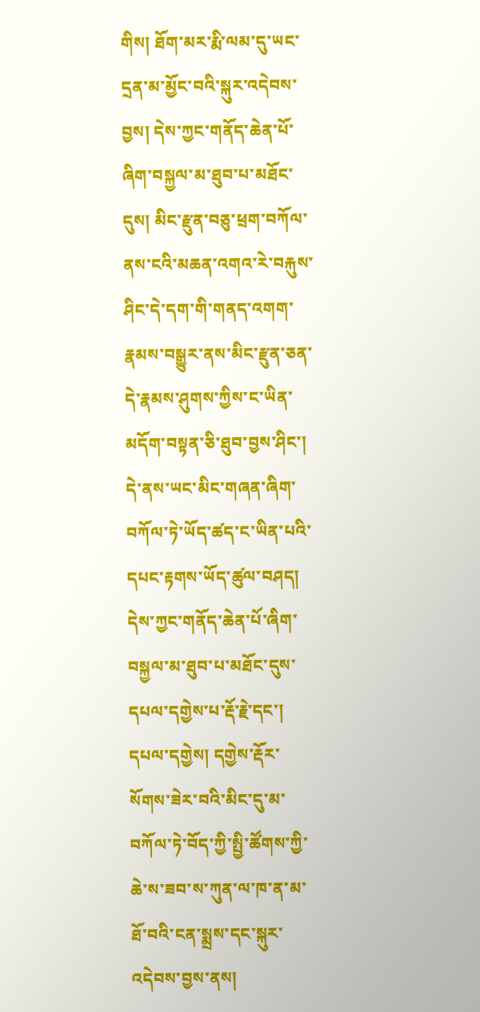གིས། ཐོག་མར་རྨི་ལམ་དུ་ཡང་དྲན་མ་མྱོང་བའི་སྐུར་འདེབས་བྱས། དེས་ཀྱང་གནོད་ཆེན་པོ་ཞིག་བསྐྱལ་མ་ཐུབ་པ་མཐོང་དུས། མིང་རྫུན་བཅུ་ཕྲག་བཀོལ་ནས་ངའི་མཆན་འགའ་རེ་བརྐུས་ཤིང་དེ་དག་གི་གནད་འགག་རྣམས་བསྒྱུར་ནས་མིང་རྫུན་ཅན་དེ་རྣམས་ཤུགས་ཀྱིས་ང་ཡིན་མདོག་བསྟན་ཅི་ཐུབ་བྱས་ཤིང་། དེ་ནས་ཡང་མིང་གཞན་ཞིག་བཀོལ་ཏེ་ཡོད་ཚད་ང་ཡིན་པའི་དཔང་རྟགས་ཡོད་ཚུལ་བཤད།
དེས་ཀྱང་གནོད་ཆེན་པོ་ཞིག་བསྐྱལ་མ་ཐུབ་པ་མཐོང་དུས་དཔལ་དགྱེས་པ་རྡོ་རྗེ་དང་། དཔལ་དགྱེས། དགྱེས་རྡོར་སོགས་ཟེར་བའི་མིང་དུ་མ་བཀོལ་ཏེ་བོད་ཀྱི་སྤྱི་ཚོགས་ཀྱི་ཆེ་ས་ཟབ་ས་ཀུན་ལ་ཁ་ན་མ་ཐོ་བའི་ངན་སྨྲས་དང་སྐུར་འདེབས་བྱས་ནས།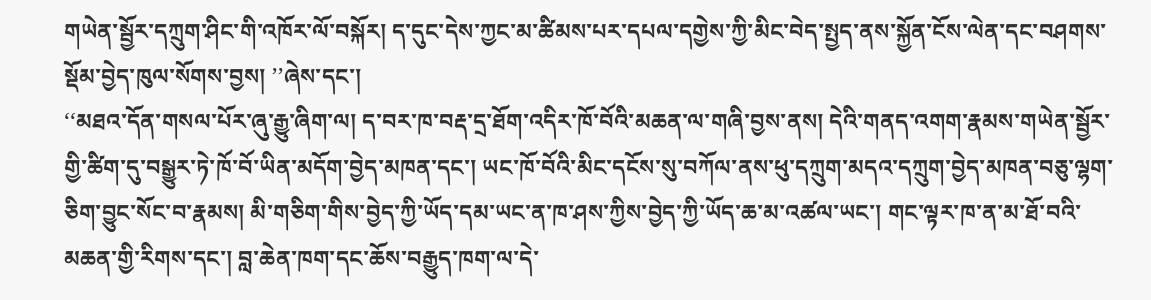གཡེན་སྦྱོར་དཀྲུག་ཤིང་གི་འཁོར་ལོ་བསྐོར། ད་དུང་དེས་ཀྱང་མ་ཚིམས་པར་དཔལ་དགྱེས་ཀྱི་མིང་བེད་སྤྱད་ནས་སྐྱོན་ངོས་ལེན་དང་བཤགས་སྡོམ་བྱེད་ཁུལ་སོགས་བྱས། ’’ཞེས་དང་།
‘‘མཐའ་དོན་གསལ་པོར་ཞུ་རྒྱུ་ཞིག་ལ། ད་བར་ཁ་བརྡ་དྲ་ཐོག་འདིར་ཁོ་བོའི་མཆན་ལ་གཞི་བྱས་ནས། དེའི་གནད་འགག་རྣམས་གཡེན་སྦྱོར་གྱི་ཚིག་དུ་བསྒྱུར་ཏེ་ཁོ་བོ་ཡིན་མདོག་བྱེད་མཁན་དང་། ཡང་ཁོ་བོའི་མིང་དངོས་སུ་བཀོལ་ནས་ཕུ་དཀྲུག་མདའ་དཀྲུག་བྱེད་མཁན་བཅུ་ལྷག་ཅིག་བྱུང་སོང་བ་རྣམས། མི་གཅིག་གིས་བྱེད་ཀྱི་ཡོད་དམ་ཡང་ན་ཁ་ཤས་ཀྱིས་བྱེད་ཀྱི་ཡོད་ཆ་མ་འཚལ་ཡང་། གང་ལྟར་ཁ་ན་མ་ཐོ་བའི་མཆན་གྱི་རིགས་དང་། བླ་ཆེན་ཁག་དང་ཆོས་བརྒྱུད་ཁག་ལ་དེ་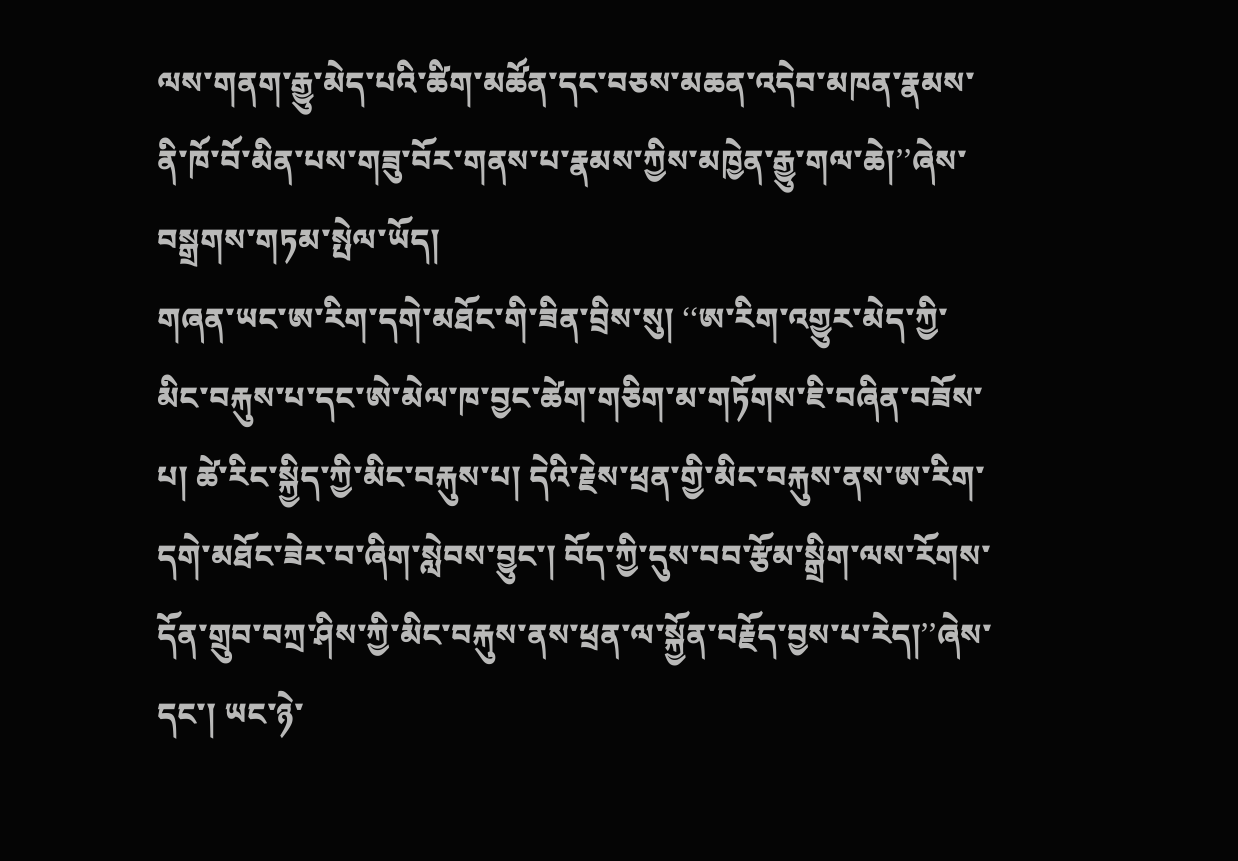ལས་གནག་རྒྱུ་མེད་པའི་ཚིག་མཚོན་དང་བཅས་མཆན་འདེབ་མཁན་རྣམས་ནི་ཁོ་བོ་མིན་པས་གཟུ་བོར་གནས་པ་རྣམས་ཀྱིས་མཁྱེན་རྒྱུ་གལ་ཆེ།’’ཞེས་བསྒྲགས་གཏམ་སྤེལ་ཡོད།
གཞན་ཡང་ཨ་རིག་དགེ་མཐོང་གི་ཟིན་བྲིས་སུ། ‘‘ཨ་རིག་འགྱུར་མེད་ཀྱི་མིང་བརྐུས་པ་དང་ཨེ་མེལ་ཁ་བྱང་ཚེག་གཅིག་མ་གཏོགས་ཇི་བཞིན་བཟོས་པ། ཚེ་རིང་སྐྱིད་ཀྱི་མིང་བརྐུས་པ། དེའི་རྗེས་ཕྲན་གྱི་མིང་བརྐུས་ནས་ཨ་རིག་དགེ་མཐོང་ཟེར་བ་ཞིག་སླེབས་བྱུང་། བོད་ཀྱི་དུས་བབ་རྩོམ་སྒྲིག་ལས་རོགས་དོན་གྲུབ་བཀྲ་ཤིས་ཀྱི་མིང་བརྐུས་ནས་ཕྲན་ལ་སྐྱོན་བརྗོད་བྱས་པ་རེད།’’ཞེས་དང་། ཡང་ཉེ་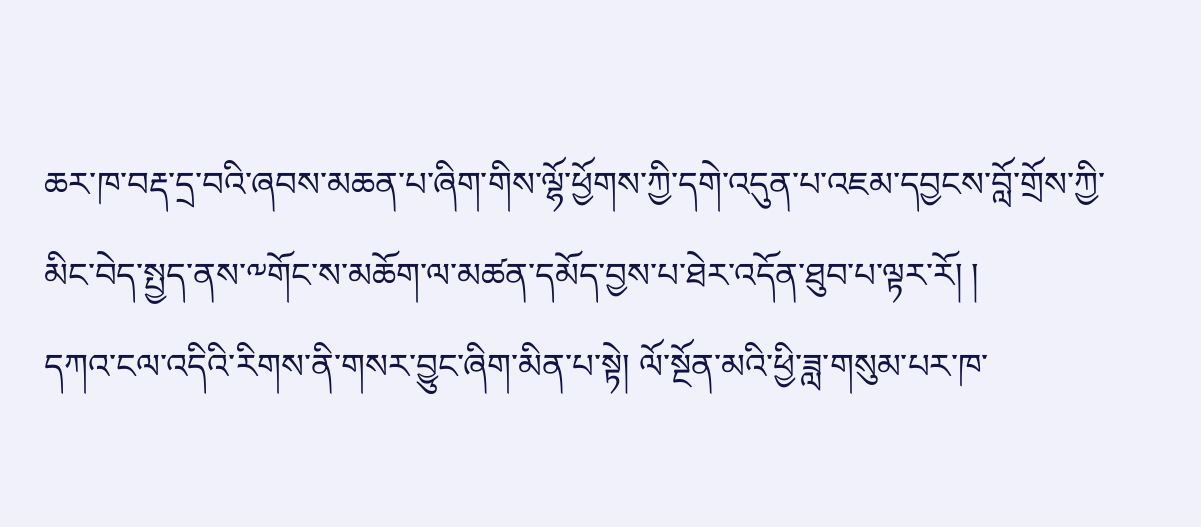ཆར་ཁ་བརྡ་དྲ་བའི་ཞབས་མཆན་པ་ཞིག་གིས་ལྷོ་ཕྱོགས་ཀྱི་དགེ་འདུན་པ་འཇམ་དབྱངས་བློ་གྲོས་ཀྱི་མིང་བེད་སྤྱད་ནས་༸གོང་ས་མཆོག་ལ་མཚན་དམོད་བྱས་པ་ཐེར་འདོན་ཐུབ་པ་ལྟར་རོ། །
དཀའ་ངལ་འདིའི་རིགས་ནི་གསར་བྱུང་ཞིག་མིན་པ་སྟེ། ལོ་སྔོན་མའི་ཕྱི་ཟླ་གསུམ་པར་ཁ་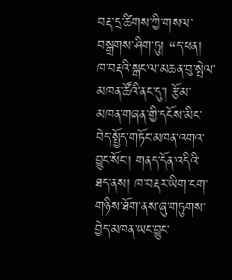བརྡ་དྲ་ཚིགས་ཀྱི་གསལ་བསྒྲགས་ཤིག་ཏུ། ‘‘ད་ཕན། ཁ་བརྡའི་སྒང་ལ་མཆན་བུ་སྤེལ་མཁན་ཚོའི་ནང་དུ་། རྩོམ་མཁན་གཞན་གྱི་དངོས་མིང་བེད་སྤྱོད་གཏོང་མཁན་འགའ་བྱུང་སོང་། གནད་དོན་འདིའི་ཐད་ནས། ཁ་བརྡར་ཡིག་ངག་གཉིས་ཐོག་ནས་ཞུ་གཏུགས་བྱེད་མཁན་ཡང་བྱུང་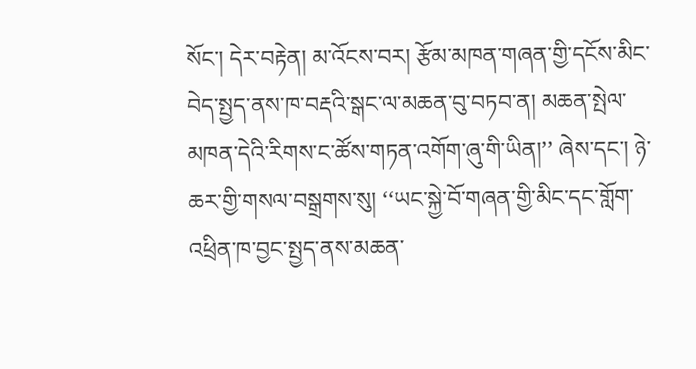སོང་། དེར་བརྟེན། མ་འོངས་བར། རྩོམ་མཁན་གཞན་གྱི་དངོས་མིང་བེད་སྤྱད་ནས་ཁ་བརྡའི་སྒང་ལ་མཆན་བུ་བཏབ་ན། མཆན་སྤེལ་མཁན་དེའི་རིགས་ང་ཚོས་གཏན་འགོག་ཞུ་གི་ཡིན།’’ ཞེས་དང་། ཉེ་ཆར་གྱི་གསལ་བསྒྲགས་སུ། ‘‘ཡང་སྐྱེ་བོ་གཞན་གྱི་མིང་དང་གློག་འཕྲིན་ཁ་བྱང་སྤྱད་ནས་མཆན་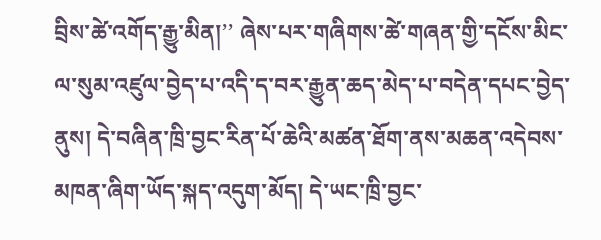བྲིས་ཚེ་འགོད་རྒྱུ་མིན།’’ ཞེས་པར་གཞིགས་ཚེ་གཞན་གྱི་དངོས་མིང་ལ་སུམ་འཛུལ་བྱེད་པ་འདི་ད་བར་རྒྱུན་ཆད་མེད་པ་བདེན་དཔང་བྱེད་ནུས། དེ་བཞིན་ཁྲི་བྱང་རིན་པོ་ཆེའི་མཚན་ཐོག་ནས་མཆན་འདེབས་མཁན་ཞིག་ཡོད་སྐད་འདུག་མོད། དེ་ཡང་ཁྲི་བྱང་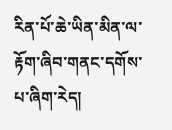རིན་པོ་ཆེ་ཡིན་མིན་ལ་རྟོག་ཞིབ་གནང་དགོས་པ་ཞིག་རེད།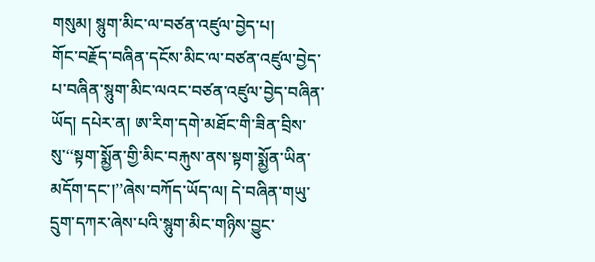གསུམ། སྙུག་མིང་ལ་བཙན་འཛུལ་བྱེད་པ།
གོང་བརྗོད་བཞིན་དངོས་མིང་ལ་བཙན་འཛུལ་བྱེད་པ་བཞིན་སྙུག་མིང་ལའང་བཙན་འཛུལ་བྱེད་བཞིན་ཡོད། དཔེར་ན། ཨ་རིག་དགེ་མཐོང་གི་ཟིན་བྲིས་སུ་‘‘སྟག་སྨྱོན་གྱི་མིང་བརྐུས་ནས་སྟག་སྨྱོན་ཡིན་མདོག་དང་།’’ཞེས་བཀོད་ཡོད་ལ། དེ་བཞིན་གཡུ་དྲུག་དཀར་ཞེས་པའི་སྙུག་མིང་གཉིས་བྱུང་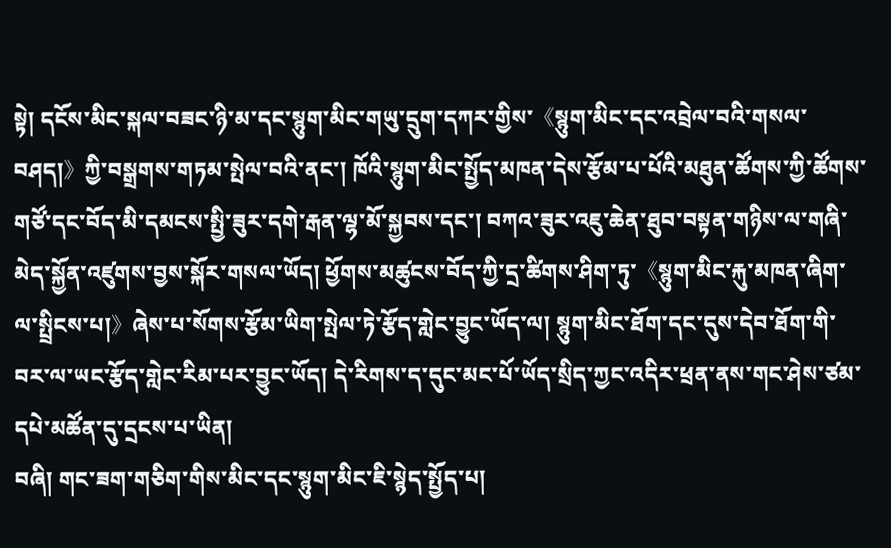སྟེ། དངོས་མིང་སྐལ་བཟང་ཉི་མ་དང་སྙུག་མིང་གཡུ་དྲུག་དཀར་གྱིས་《སྙུག་མིང་དང་འབྲེལ་བའི་གསལ་བཤད།》ཀྱི་བསྒྲགས་གཏམ་སྤེལ་བའི་ནང་། ཁོའི་སྙུག་མིང་སྤྱོད་མཁན་དེས་རྩོམ་པ་པོའི་མཐུན་ཚོགས་ཀྱི་ཚོགས་གཙོ་དང་བོད་མི་དམངས་སྤྱི་ཟུར་དགེ་རྒན་ལྷ་མོ་སྐྱབས་དང་། བཀའ་ཟུར་འཇུ་ཆེན་ཐུབ་བསྟན་གཉིས་ལ་གཞི་མེད་སྐྱོན་འཛུགས་བྱས་སྐོར་གསལ་ཡོད། ཕྱོགས་མཚུངས་བོད་ཀྱི་དྲ་ཚིགས་ཤིག་ཏུ་《སྙུག་མིང་རྐུ་མཁན་ཞིག་ལ་སྤྲིངས་པ།》ཞེས་པ་སོགས་རྩོམ་ཡིག་སྤེལ་ཏེ་རྩོད་གླེང་བྱུང་ཡོད་ལ། སྙུག་མིང་ཐོག་དང་དུས་དེབ་ཐོག་གི་བར་ལ་ཡང་རྩོད་གླེང་རིམ་པར་བྱུང་ཡོད། དེ་རིགས་ད་དུང་མང་པོ་ཡོད་སྲིད་ཀྱང་འདིར་ཕྲན་ནས་གང་ཤེས་ཙམ་དཔེ་མཚོན་དུ་དྲངས་པ་ཡིན།
བཞི། གང་ཟག་གཅིག་གིས་མིང་དང་སྙུག་མིང་ཇི་སྙེད་སྤྱོད་པ།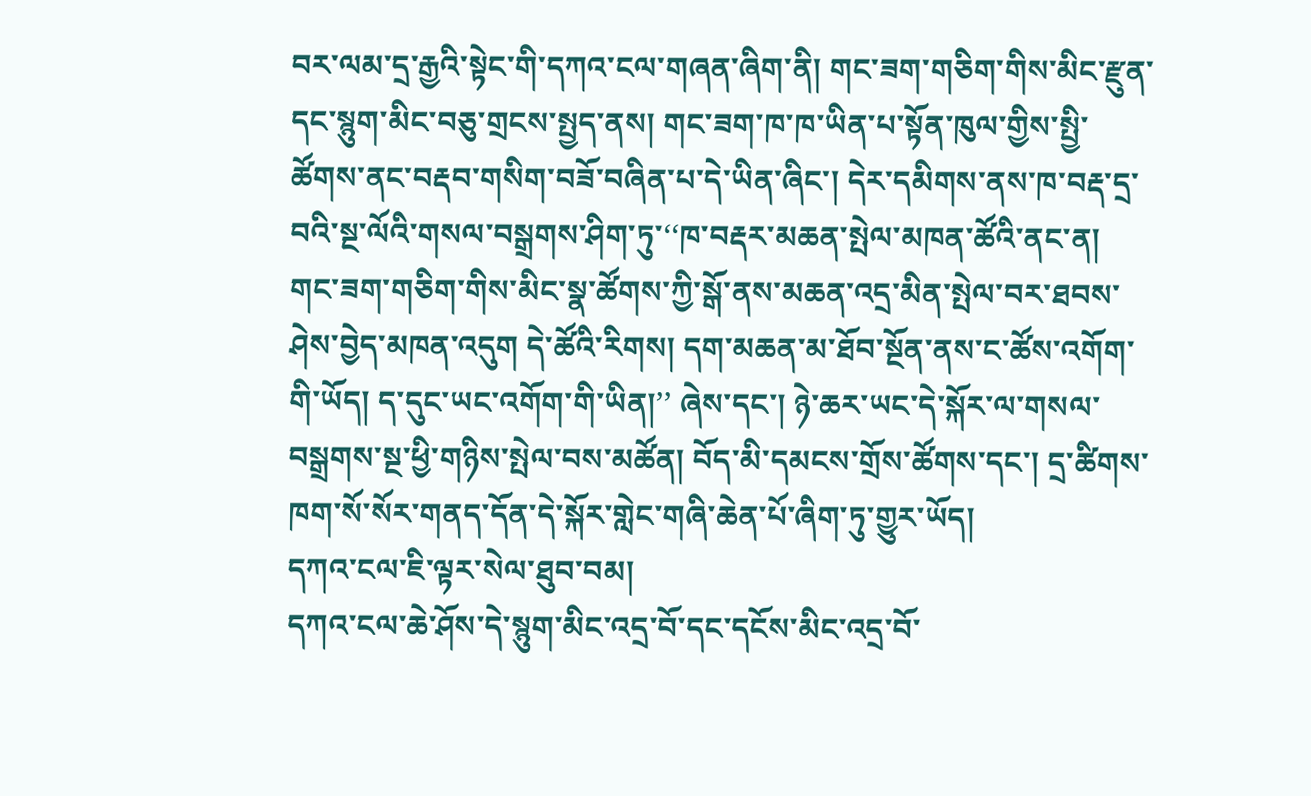བར་ལམ་དྲ་རྒྱའི་སྟེང་གི་དཀའ་ངལ་གཞན་ཞིག་ནི། གང་ཟག་གཅིག་གིས་མིང་རྫུན་དང་སྙུག་མིང་བཅུ་གྲངས་སྤྱད་ནས། གང་ཟག་ཁ་ཁ་ཡིན་པ་སྟོན་ཁུལ་གྱིས་སྤྱི་ཚོགས་ནང་བརྡབ་གསིག་བཟོ་བཞིན་པ་དེ་ཡིན་ཞིང་། དེར་དམིགས་ནས་ཁ་བརྡ་དྲ་བའི་སྔ་ལོའི་གསལ་བསྒྲགས་ཤིག་ཏུ་‘‘ཁ་བརྡར་མཆན་སྤེལ་མཁན་ཚོའི་ནང་ན། གང་ཟག་གཅིག་གིས་མིང་སྣ་ཚོགས་ཀྱི་སྒོ་ནས་མཆན་འདྲ་མིན་སྤེལ་བར་ཐབས་ཤེས་བྱེད་མཁན་འདུག དེ་ཚོའི་རིགས། དག་མཆན་མ་ཐོབ་སྔོན་ནས་ང་ཚོས་འགོག་གི་ཡོད། ད་དུང་ཡང་འགོག་གི་ཡིན།’’ ཞེས་དང་། ཉེ་ཆར་ཡང་དེ་སྐོར་ལ་གསལ་བསྒྲགས་སྔ་ཕྱི་གཉིས་སྤེལ་བས་མཚོན། བོད་མི་དམངས་གྲོས་ཚོགས་དང་། དྲ་ཚིགས་ཁག་སོ་སོར་གནད་དོན་དེ་སྐོར་གླེང་གཞི་ཆེན་པོ་ཞིག་ཏུ་གྱུར་ཡོད།
དཀའ་ངལ་ཇི་ལྟར་སེལ་ཐུབ་བམ།
དཀའ་ངལ་ཆེ་ཤོས་དེ་སྙུག་མིང་འདྲ་བོ་དང་དངོས་མིང་འདྲ་བོ་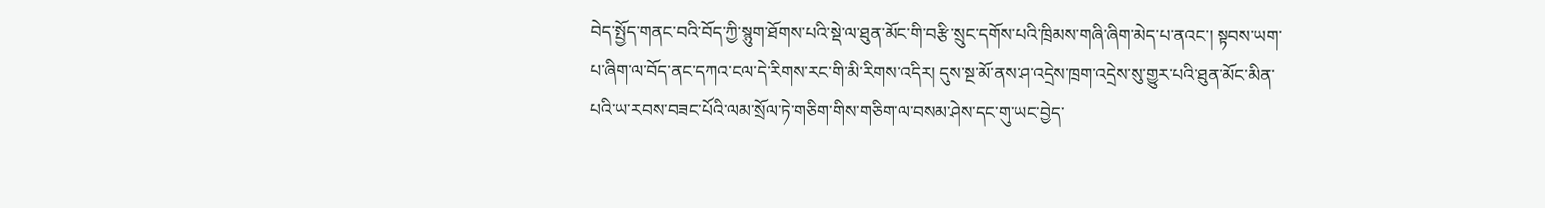བེད་སྤྱོད་གནང་བའི་བོད་ཀྱི་སྙུག་ཐོགས་པའི་སྡེ་ལ་ཐུན་མོང་གི་བརྩི་སྲུང་དགོས་པའི་ཁྲིམས་གཞི་ཞིག་མེད་པ་ནའང་། སྟབས་ཡག་པ་ཞིག་ལ་བོད་ནང་དཀའ་ངལ་དེ་རིགས་རང་གི་མི་རིགས་འདིར། དུས་སྔ་མོ་ནས་ཤ་འདྲེས་ཁྲག་འདྲེས་སུ་གྱུར་པའི་ཐུན་མོང་མིན་པའི་ཡ་རབས་བཟང་པོའི་ལམ་སྲོལ་ཏེ་གཅིག་གིས་གཅིག་ལ་བསམ་ཤེས་དང་གུ་ཡང་བྱེད་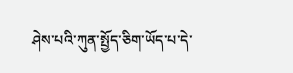ཤེས་པའི་ཀུན་སྤྱོད་ཅིག་ཡོད་པ་དེ་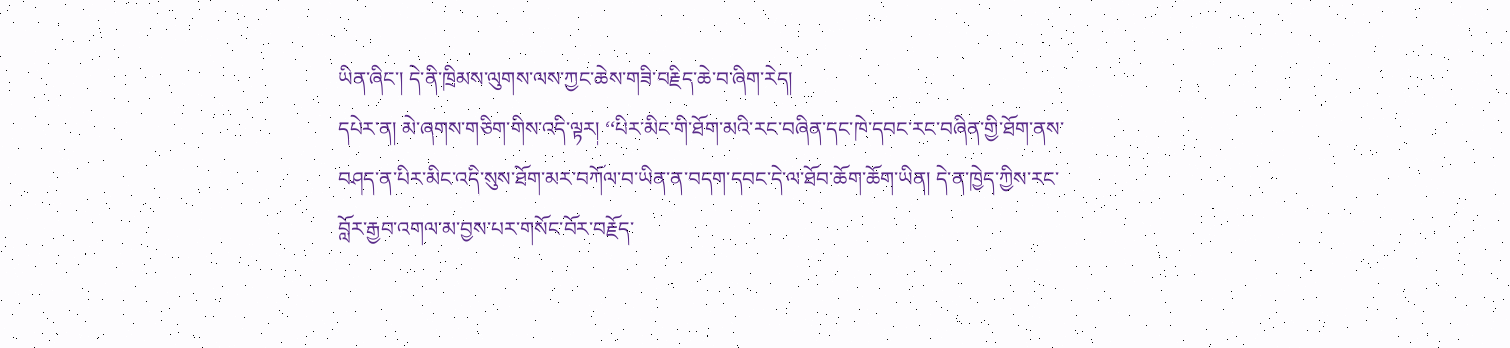ཡིན་ཞིང་། དེ་ནི་ཁྲིམས་ལུགས་ལས་ཀྱང་ཆེས་གཟི་བརྗིད་ཆེ་བ་ཞིག་རེད།
དཔེར་ན། མེ་ཞགས་གཅིག་གིས་འདི་ལྟར། ‘‘པིར་མིང་གི་ཐོག་མའི་རང་བཞིན་དང་ཁེ་དབང་རང་བཞིན་གྱི་ཐོག་ནས་བཤད་ན་པིར་མིང་འདི་སུས་ཐོག་མར་བཀོལ་བ་ཡིན་ན་བདག་དབང་དེ་ལ་ཐོབ་ཆོག་ཆོག་ཡིན། དེ་ན་ཁྱེད་ཀྱིས་རང་བློར་རྒྱབ་འགལ་མ་བྱས་པར་གསོང་བོར་བརྗོད་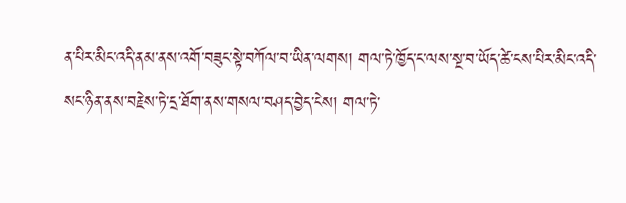ན་པིར་མིང་འདི་ནམ་ནས་འགོ་བཟུང་སྟེ་བཀོལ་བ་ཡིན་ལགས། གལ་ཏེ་ཁྱོད་ང་ལས་སྔ་བ་ཡོད་ཚེ་ངས་པིར་མིང་འདི་སང་ཉིན་ནས་བརྗེས་ཏེ་དྲ་ཐོག་ནས་གསལ་བཤད་བྱེད་ངེས། གལ་ཏེ་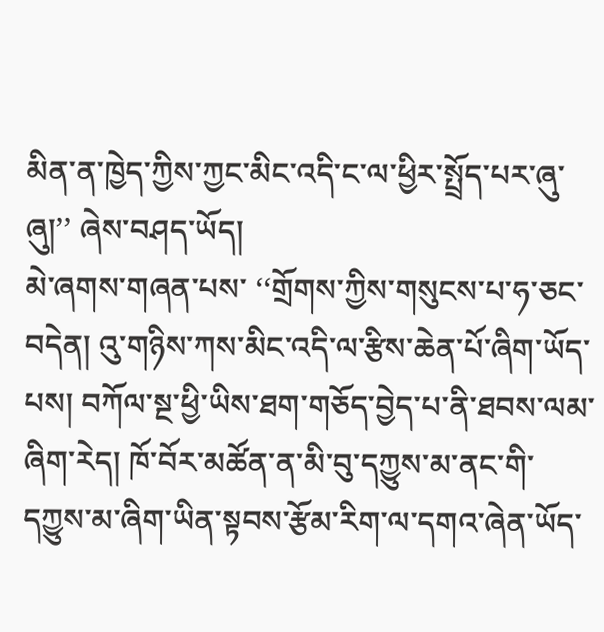མིན་ན་ཁྱེད་ཀྱིས་ཀྱང་མིང་འདི་ང་ལ་ཕྱིར་སྤྲོད་པར་ཞུ་ཞུ།’’ ཞེས་བཤད་ཡོད།
མེ་ཞགས་གཞན་པས་ ‘‘གྲོགས་ཀྱིས་གསུངས་པ་ཧ་ཅང་བདེན། འུ་གཉིས་ཀས་མིང་འདི་ལ་རྩིས་ཆེན་པོ་ཞིག་ཡོད་པས། བཀོལ་སྔ་ཕྱི་ཡིས་ཐག་གཅོད་བྱེད་པ་ནི་ཐབས་ལམ་ཞིག་རེད། ཁོ་བོར་མཚོན་ན་མི་བུ་དཀྱུས་མ་ནང་གི་དཀྱུས་མ་ཞིག་ཡིན་སྟབས་རྩོམ་རིག་ལ་དགའ་ཞེན་ཡོད་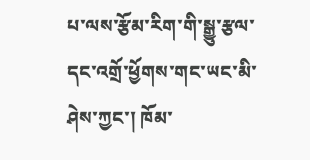པ་ལས་རྩོམ་རིག་གི་སྒྱུ་རྩལ་དང་འགྲོ་ཕྱོགས་གང་ཡང་མི་ཤེས་ཀྱང་། ཁོམ་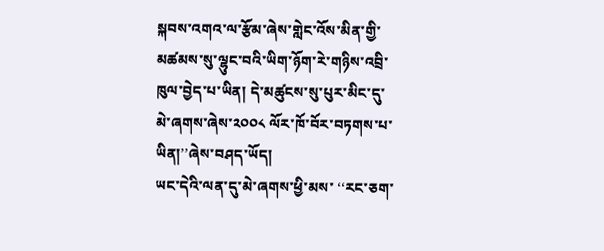སྐབས་འགའ་ལ་རྩོམ་ཞེས་གླེང་འོས་མིན་གྱི་མཚམས་སུ་ལྷུང་བའི་ཡིག་ཉོག་རེ་གཉིས་འབྲི་ཁུལ་བྱེད་པ་ཡིན། དེ་མཚུངས་སུ་པུར་མིང་དུ་མེ་ཞགས་ཞེས་༢༠༠༨ ལོར་ཁོ་བོར་བཏགས་པ་ཡིན།’’ཞེས་བཤད་ཡོད།
ཡང་དེའི་ལན་དུ་མེ་ཞགས་ཕྱི་མས་ ‘‘རང་ཅག་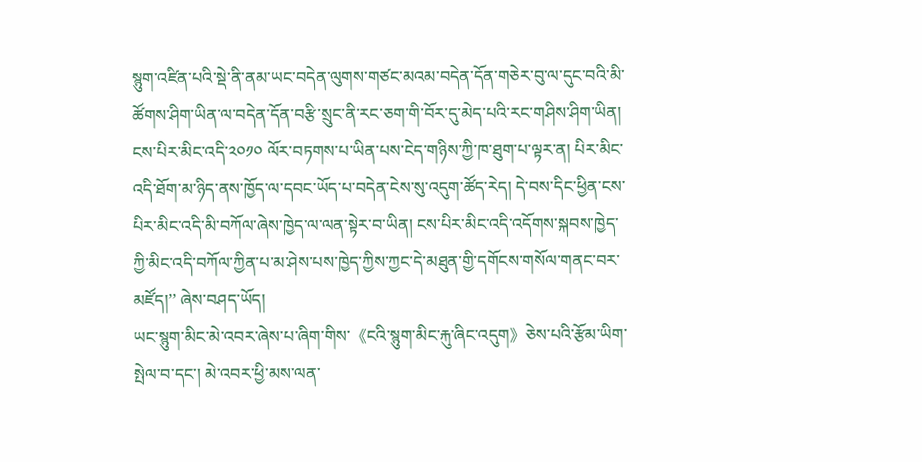སྙུག་འཛིན་པའི་སྡེ་ནི་ནམ་ཡང་བདེན་ལུགས་གཙང་མའམ་བདེན་དོན་གཅེར་བུ་ལ་དུང་བའི་མི་ཚོགས་ཤིག་ཡིན་ལ་བདེན་དོན་བརྩི་སྲུང་ནི་རང་ཅག་གི་བོར་དུ་མེད་པའི་རང་གཤིས་ཤིག་ཡིན།
ངས་པིར་མིང་འདི་༢༠༡༠ ལོར་བཏགས་པ་ཡིན་པས་ངེད་གཉིས་ཀྱི་ཁ་ཐུག་པ་ལྟར་ན། པིར་མིང་འདི་ཐོག་མ་ཉིད་ནས་ཁྱོད་ལ་དབང་ཡོད་པ་བདེན་ངེས་སུ་འདུག་ཚོད་རེད། དེ་བས་དིང་ཕྱིན་ངས་པིར་མིང་འདི་མི་བཀོལ་ཞེས་ཁྱེད་ལ་ལན་སྟེར་བ་ཡིན། ངས་པིར་མིང་འདི་འདོགས་སྐབས་ཁྱེད་ཀྱི་མིང་འདི་བཀོལ་ཀྱིན་པ་མ་ཤེས་པས་ཁྱེད་ཀྱིས་ཀྱང་དེ་མཐུན་གྱི་དགོངས་གསོལ་གནང་བར་མཛོད།’’ ཞེས་བཤད་ཡོད།
ཡང་སྙུག་མིང་མེ་འབར་ཞེས་པ་ཞིག་གིས་《ངའི་སྙུག་མིང་རྐུ་ཞིང་འདུག》ཅེས་པའི་རྩོམ་ཡིག་སྤེལ་བ་དང་། མེ་འབར་ཕྱི་མས་ལན་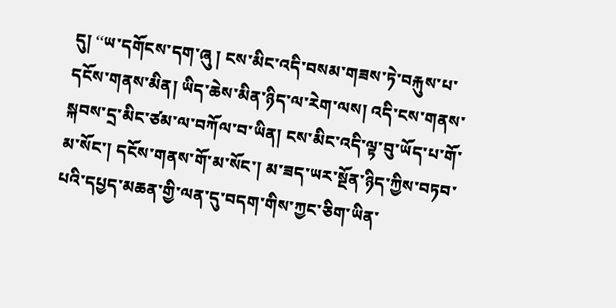དུ། ‘‘ཡ་དགོངས་དག་ཞུ ། ངས་མིང་འདི་བསམ་གཟས་ཏེ་བརྐུས་པ་དངོས་གནས་མིན། ཡིད་ཆེས་མིན་ཉིད་ལ་རེག་ལས། འདི་ངས་གནས་སྐབས་དྲ་མིང་ཙམ་ལ་བཀོལ་བ་ཡིན། ངས་མིང་འདི་ལྟ་བུ་ཡོད་པ་གོ་མ་སོང་། དངོས་གནས་གོ་མ་སོང་། མ་ཟད་ཡར་སྔོན་ཉིད་ཀྱིས་བཏབ་པའི་དཔྱད་མཆན་གྱི་ལན་དུ་བདག་གིས་ཀྱང་ཅིག་ཡིན་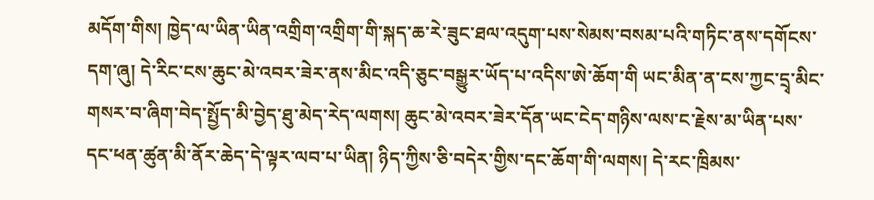མདོག་གིས། ཁྱེད་ལ་ཡིན་ཡིན་འགྲིག་འགྲིག་གི་སྐད་ཆ་རེ་ཟུང་ཐལ་འདུག་པས་སེམས་བསམ་པའི་གཏིང་ནས་དགོངས་དག་ཞུ། དེ་རིང་ངས་ཆུང་མེ་འབར་ཟེར་ནས་མིང་འདི་ཅུང་བསྒྱུར་ཡོད་པ་འདིས་ཨེ་ཆོག་གི ཡང་མིན་ན་ངས་ཀྱང་དྲྭ་མིང་གསར་བ་ཞིག་བེད་སྤྱོད་མི་བྱེད་ཐུ་མེད་རེད་ལགས། ཆུང་མེ་འབར་ཟེར་དོན་ཡང་ངེད་གཉིས་ལས་ང་རྗེས་མ་ཡིན་པས་དང་ཕན་ཚུན་མི་ནོར་ཆེད་དེ་ལྟར་ལབ་པ་ཡིན། ཉིད་ཀྱིས་ཅི་བདེར་གྱིས་དང་ཆོག་གི་ལགས། དེ་རང་ཁྲིམས་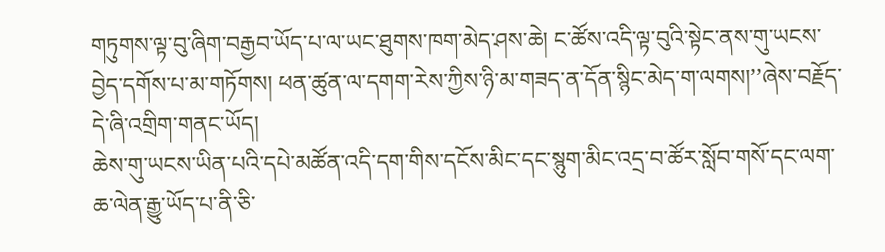གཏུགས་ལྟ་བུ་ཞིག་བརྒྱབ་ཡོད་པ་ལ་ཡང་ཐུགས་ཁག་མེད་ཤས་ཆེ། ང་ཚོས་འདི་ལྟ་བུའི་སྟེང་ནས་གུ་ཡངས་བྱེད་དགོས་པ་མ་གཏོགས། ཕན་ཚུན་ལ་དགག་རེས་ཀྱིས་ཉི་མ་གཟད་ན་དོན་སྙིང་མེད་ག་ལགས།’’ཞེས་བརྗོད་དེ་ཞི་འགྲིག་གནང་ཡོད།
ཆེས་གུ་ཡངས་ཡིན་པའི་དཔེ་མཚོན་འདི་དག་གིས་དངོས་མིང་དང་སྙུག་མིང་འདྲ་བ་ཚོར་སློབ་གསོ་དང་ལག་ཆ་ལེན་རྒྱུ་ཡོད་པ་ནི་ཅི་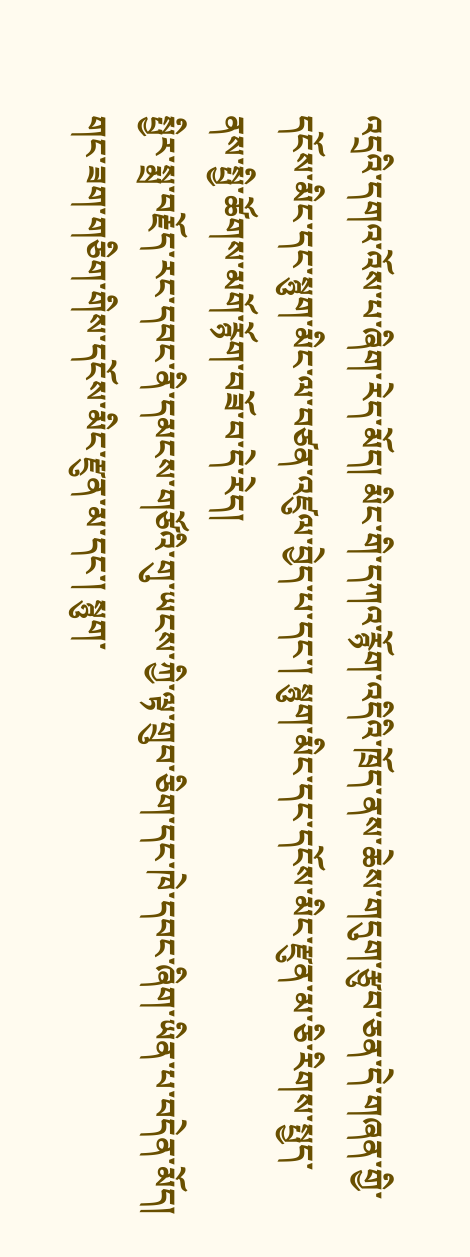འདྲའི་དགའ་འོས་པ་ཞིག་རེད་མོད། མིང་གི་དཀའ་རྙོག་འདིའི་ཁྲོད་ནས་ཆེས་གདུག་རྩུབ་ཅན་དེ་གཞན་གྱི་དངོས་མིང་དང་སྙུག་མིང་ལ་བཙན་འཛུལ་བྱེད་པ་དང་། སྙུག་མིང་དང་དངོས་མིང་རྫུན་མ་ཅི་རིགས་སྤྱད་ནས་སྤྱི་ཚོགས་མགོ་རྙོག་བཟོ་བ་དེ་རེད།
སྤྱིར་སྨྲ་བརྗོད་རང་དབང་ནི་དམངས་གཙོའི་གུ་ཡངས་ཀྱི་ལྟ་གྲུབ་ཅིག་དང་ཁེ་དབང་ཞིག་ཡིན་པ་བདེན་མོད། གང་ཟག་གཅིག་གིས་དངོས་མིང་རྫུན་མ་དང་། སྙུག་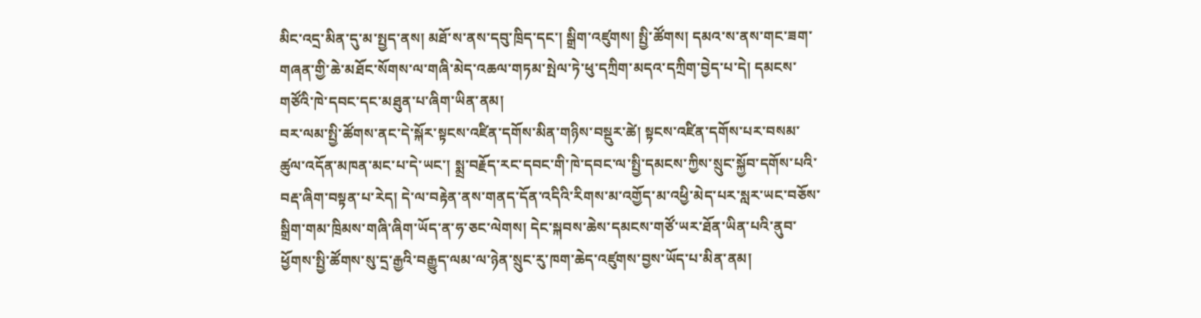མིང་འདྲ་མིན་དུ་མ་སྤྱད་ནས། མཐོ་ས་ནས་དབུ་ཁྲིད་དང་། སྒྲིག་འཛུགས། སྤྱི་ཚོགས། དམའ་ས་ནས་གང་ཟག་གཞན་གྱི་ཆེ་མཐོང་སོགས་ལ་གཞི་མེད་འཆལ་གཏམ་སྤེལ་ཏེ་ཕུ་དཀྲིག་མདའ་དཀྲིག་བྱེད་པ་དེ། དམངས་གཙོའི་ཁེ་དབང་དང་མཐུན་པ་ཞིག་ཡིན་ནམ།
བར་ལམ་སྤྱི་ཚོགས་ནང་དེ་སྐོར་སྟངས་འཛིན་དགོས་མིན་གཉིས་བསྡུར་ཚེ། སྟངས་འཛིན་དགོས་པར་བསམ་ཚུལ་འདོན་མཁན་མང་པ་དེ་ཡང་། སྨྲ་བརྗོད་རང་དབང་གི་ཁེ་དབང་ལ་སྤྱི་དམངས་ཀྱིས་སྲུང་སྐྱོབ་དགོས་པའི་བརྡ་ཞིག་བསྟན་པ་རེད། དེ་ལ་བརྟེན་ནས་གནད་དོན་འདིའི་རིགས་མ་འགྱོད་མ་འཕྱི་མེད་པར་སླར་ཡང་བཅོས་སྒྲིག་གམ་ཁྲིམས་གཞི་ཞིག་ཡོད་ན་ཧ་ཅང་ལེགས། དེང་སྐབས་ཆེས་དམངས་གཙོ་ཡར་ཐོན་ཡིན་པའི་ནུབ་ཕྱོགས་སྤྱི་ཚོགས་སུ་དྲ་རྒྱའི་བརྒྱུད་ལམ་ལ་ཉེན་སྲུང་རུ་ཁག་ཆེད་འཛུགས་བྱས་ཡོད་པ་མིན་ནམ།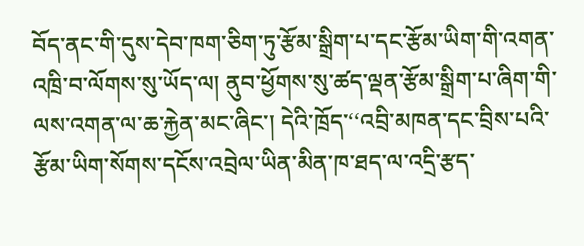བོད་ནང་གི་དུས་དེབ་ཁག་ཅིག་ཏུ་རྩོམ་སྒྲིག་པ་དང་རྩོམ་ཡིག་གི་འགན་འཁྲི་བ་ལོགས་སུ་ཡོད་ལ། ནུབ་ཕྱོགས་སུ་ཚད་ལྡན་རྩོམ་སྒྲིག་པ་ཞིག་གི་ལས་འགན་ལ་ཆ་རྐྱེན་མང་ཞིང་། དེའི་ཁྲོད་‘‘འབྲི་མཁན་དང་བྲིས་པའི་རྩོམ་ཡིག་སོགས་དངོས་འབྲེལ་ཡིན་མིན་ཁ་ཐད་ལ་འདྲི་རྩད་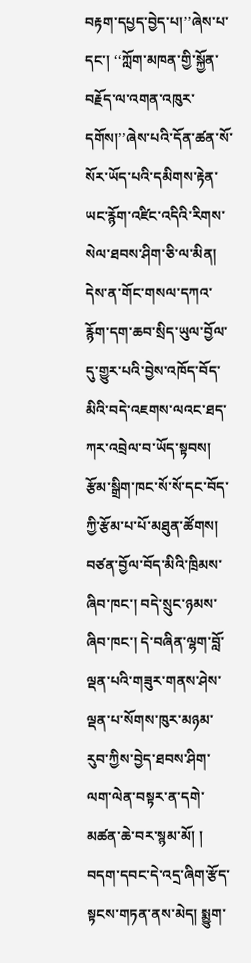བརྟག་དཔྱད་བྱེད་པ།’’ཞེས་པ་དང་། ‘‘ཀློག་མཁན་གྱི་སྐྱོན་བརྗོད་ལ་འགན་འཁུར་དགོས།’’ཞེས་པའི་དོན་ཚན་སོ་སོར་ཡོད་པའི་དམིགས་རྟེན་ཡང་རྙོག་འཛིང་འདིའི་རིགས་སེལ་ཐབས་ཤིག་ཅི་ལ་མིན།
དེས་ན་གོང་གསལ་དཀའ་རྙོག་དག་ཆབ་སྲིད་ཡུལ་བྱོལ་དུ་གྱུར་པའི་བྱེས་འཁོད་བོད་མིའི་བདེ་འཇགས་ལའང་ཐད་ཀར་འབྲེལ་བ་ཡོད་སྟབས། རྩོམ་སྒྲིག་ཁང་སོ་སོ་དང་བོད་ཀྱི་རྩོམ་པ་པོ་མཐུན་ཚོགས། བཙན་བྱོལ་བོད་མིའི་ཁྲིམས་ཞིབ་ཁང་། བདེ་སྲུང་ཉམས་ཞིབ་ཁང་། དེ་བཞིན་ལྷག་བློ་ལྡན་པའི་གཟུར་གནས་ཤེས་ལྡན་པ་སོགས་ཁུར་མཉམ་རུབ་ཀྱིས་བྱེད་ཐབས་ཤིག་ལག་ལེན་བསྟར་ན་དགེ་མཚན་ཆེ་བར་སྙམ་མོ། །
བདག་དབང་དེ་འདྲ་ཞིག་རྩོད་སྟངས་གཏན་ནས་མེད། སྨྱུག་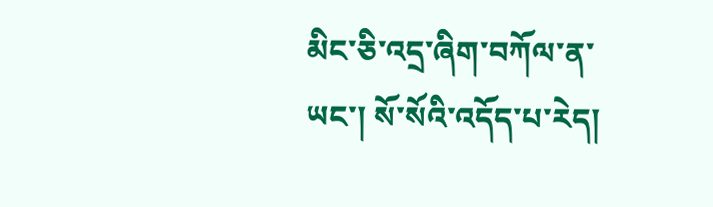མིང་ཅི་འདྲ་ཞིག་བཀོལ་ན་ཡང་། སོ་སོའི་འདོད་པ་རེད།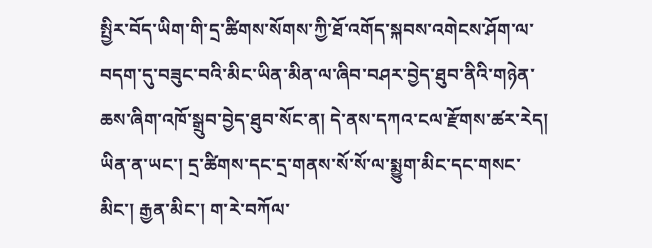སྤྱིར་བོད་ཡིག་གི་དྲ་ཚིགས་སོགས་ཀྱི་ཐོ་འགོད་སྐབས་འགེངས་ཤོག་ལ་བདག་དུ་བཟུང་བའི་མིང་ཡིན་མིན་ལ་ཞིབ་བཤར་བྱེད་ཐུབ་ནིའི་གཉེན་ཆས་ཞིག་འཁོ་སྒྲུབ་བྱེད་ཐུབ་སོང་ན། དེ་ནས་དཀའ་ངལ་རྫོགས་ཚར་རེད། ཡིན་ན་ཡང་། དྲ་ཚིགས་དང་དྲ་གནས་སོ་སོ་ལ་སྨྱུག་མིང་དང་གསང་མིང་། རྒྱན་མིང་། ག་རེ་བཀོལ་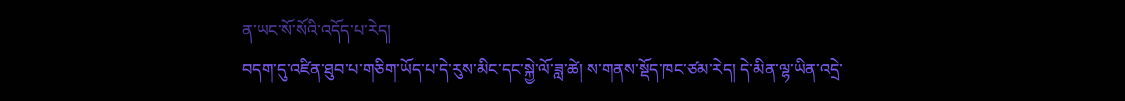ན་ཡང་སོ་སོའི་འདོད་པ་རེད།
བདག་དུ་འཛིན་ཐུབ་པ་གཅིག་ཡོད་པ་དེ་རུས་མིང་དང་སྐྱེ་ལོ་ཟླ་ཚེ། ས་གནས་སྡོད་ཁང་ཙམ་རེད། དེ་མིན་ལྷ་ཡིན་འདྲེ་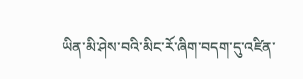ཡིན་མི་ཤེས་བའི་མིང་རོ་ཞིག་བདག་དུ་འཛིན་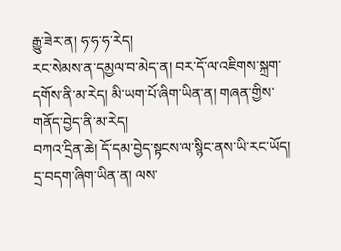རྒྱུ་ཟེར་ན། ཧ་ཧ་ཧ་རེད།
རང་སེམས་ན་དམྱལ་བ་མེད་ན། བར་དོ་ལ་འཇིགས་སྐྲག་དགོས་ནི་མ་རེད། མི་ཡག་པོ་ཞིག་ཡིན་ན། གཞན་གྱིས་གནོད་བྱེད་ནི་མ་རེད།
བཀའ་དྲིན་ཆེ། དོ་དམ་བྱེད་སྟངས་ལ་སྙིང་ནས་ཡི་རང་ཡོད། དྲ་བདག་ཞིག་ཡིན་ན། ལས་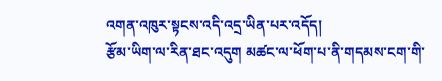འགན་འཁུར་སྟངས་འདི་འདྲ་ཡིན་པར་འདོད།
རྩོམ་ཡིག་ལ་རིན་ཐང་འདུག མཚང་ལ་ཕོག་པ་ནི་གདམས་ངག་གི་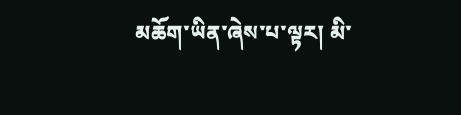མཆོག་ཡིན་ཞེས་པ་ལྟར། མི་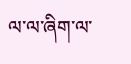ལ་ལ་ཞིག་ལ་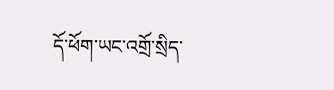དོ་ཕོག་ཡང་འགྲོ་སྲིད་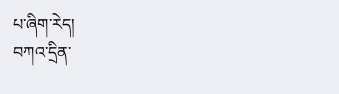པ་ཞིག་རེད།
བཀའ་དྲིན་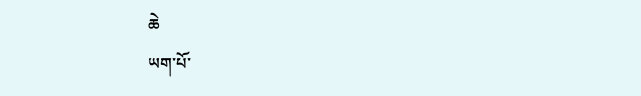ཆེ
ཡག་པོ་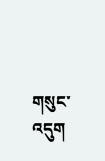གསུང་འདུག